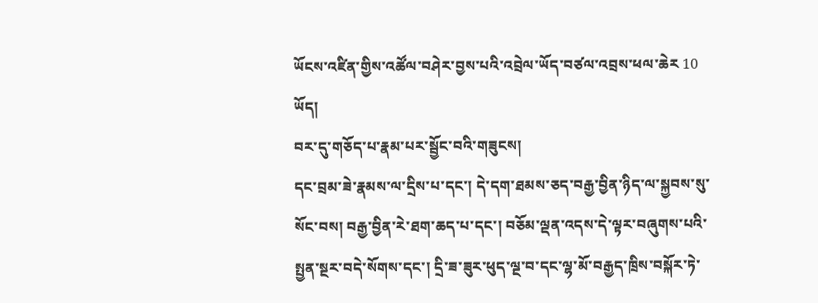ཡོངས་འཛིན་གྱིས་འཚོལ་བཤེར་བྱས་པའི་འབྲེལ་ཡོད་བཙལ་འབྲས་ཕལ་ཆེར 10 ཡོད།
བར་དུ་གཅོད་པ་རྣམ་པར་སྦྱོང་བའི་གཟུངས།
དང་བྲམ་ཟེ་རྣམས་ལ་དྲིས་པ་དང་། དེ་དག་ཐམས་ཅད་བརྒྱ་བྱིན་ཉིད་ལ་སྐྱབས་སུ་སོང་བས། བརྒྱ་བྱིན་རེ་ཐག་ཆད་པ་དང་། བཅོམ་ལྡན་འདས་དེ་ལྟར་བཞུགས་པའི་སྤྱན་སྔར་བདེ་སོགས་དང་། དྲི་ཟ་ཟུར་ཕུད་ལྔ་བ་དང་ལྷ་མོ་བརྒྱད་ཁྲིས་བསྐོར་ཏེ་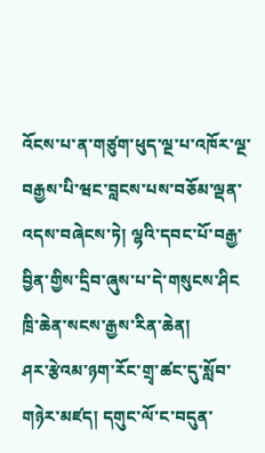འོངས་པ་ན་གཙུག་ཕུད་ལྔ་པ་འཁོར་ལྔ་བརྒྱས་པི་ཝང་བླངས་པས་བཅོམ་ལྡན་འདས་བཞེངས་ཏེ། ལྷའི་དབང་པོ་བརྒྱ་བྱིན་གྱིས་དྲིབ་ཞུས་པ་དེ་གསུངས་ཤིང
ཁྲི་ཆེན་སངས་རྒྱས་རིན་ཆེན།
ཤར་རྩེའམ་ཉག་རོང་གྲྭ་ཚང་དུ་སློབ་གཉེར་མཛད། དགུང་ལོ་ང་བདུན་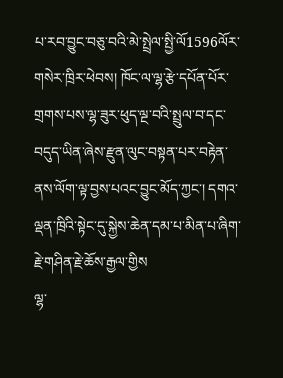པ་རབ་བྱུང་བཅུ་བའི་མེ་སྤྲེལ་སྤྱི་ལོ1596ལོར་གསེར་ཁྲིར་ཕེབས། ཁོང་ལ་ལྷ་རྩེ་དཔོན་པོར་གྲགས་པས་ལྷ་ཟུར་ཕུད་ལྔ་བའི་སྤྲུལ་བ་དང་བདུད་ཡིན་ཞེས་རྫུན་ལུང་བསྟན་པར་བརྟེན་ནས་ལོག་ལྟ་བྱས་པའང་བྱུང་མོད་ཀྱང་། དགའ་ལྡན་ཁྲིའི་སྟེང་དུ་སྐྱེས་ཆེན་དམ་པ་མིན་པ་ཞིག་རྗེ་གཤིན་རྗེ་ཆོས་རྒྱལ་གྱིས
ལྷ་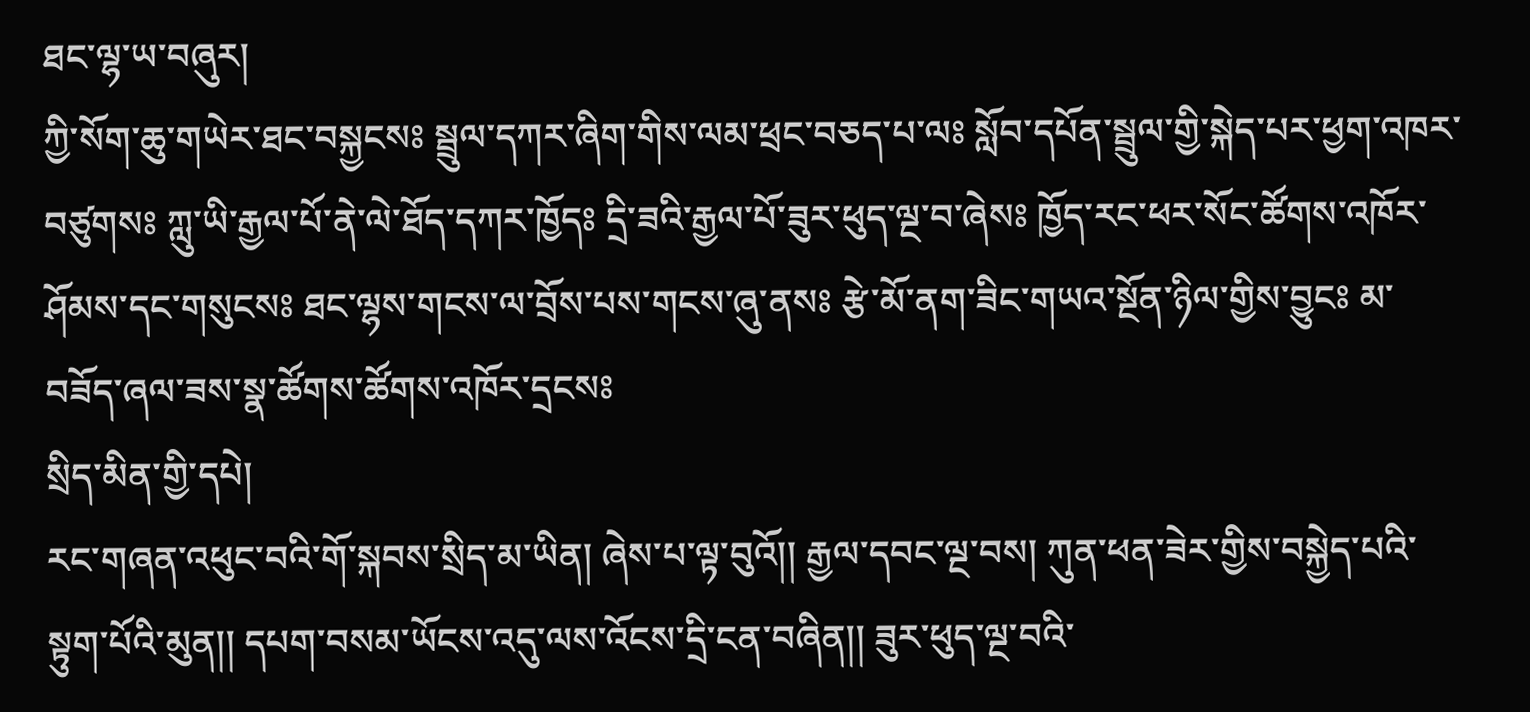ཐང་ལྷ་ཡ་བཞུར།
ཀྱི་སོག་ཆུ་གཡེར་ཐང་བསྐྱངསཿ སྦྲུལ་དཀར་ཞིག་གིས་ལམ་ཕྲང་བཅད་པ་ལཿ སློབ་དཔོན་སྦྲུལ་གྱི་སྐེད་པར་ཕྱག་འཁར་བཙུགསཿ ཀླུ་ཡི་རྒྱལ་པོ་ནེ་ལེ་ཐོད་དཀར་ཁྱོདཿ དྲི་ཟའི་རྒྱལ་པོ་ཟུར་ཕུད་ལྔ་བ་ཞེསཿ ཁྱོད་རང་ཕར་སོང་ཚོགས་འཁོར་ཤོམས་དང་གསུངསཿ ཐང་ལྷས་གངས་ལ་བྲོས་པས་གངས་ཞུ་ནསཿ རྩེ་མོ་ནག་ཟིང་གཡའ་སྔོན་ཉིལ་གྱིས་བྱུངཿ མ་བཟོད་ཞལ་ཟས་སྣ་ཚོགས་ཚོགས་འཁོར་དྲངསཿ
སྲིད་མིན་གྱི་དཔེ།
རང་གཞན་འཕུང་བའི་གོ་སྐབས་སྲིད་མ་ཡིན། ཞེས་པ་ལྟ་བུའོ།། རྒྱལ་དབང་ལྔ་བས། ཀུན་ཕན་ཟེར་གྱིས་བསྐྱེད་པའི་སྟུག་པོའི་མུན།། དཔག་བསམ་ཡོངས་འདུ་ལས་འོངས་དྲི་ངན་བཞིན།། ཟུར་ཕུད་ལྔ་བའི་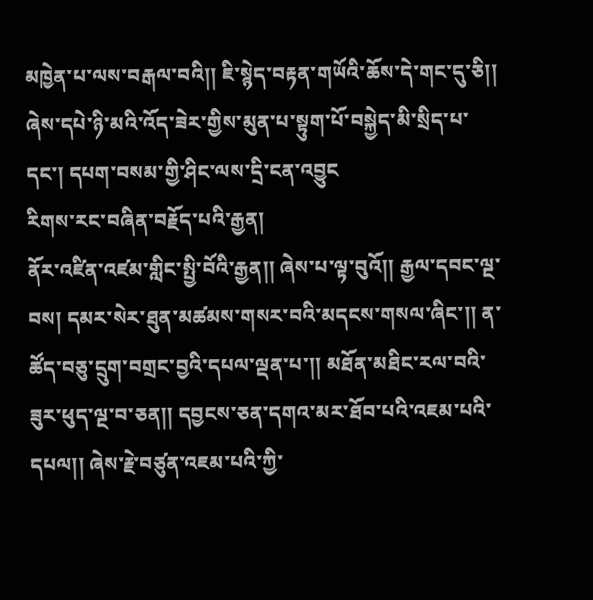མཁྱེན་པ་ལས་བརྒལ་བའི།། ཇི་སྙེད་བརྟན་གཡོའི་ཆོས་དེ་གང་དུ་ཅི།། ཞེས་དཔེ་ཉི་མའི་འོད་ཟེར་གྱིས་མུན་པ་སྟུག་པོ་བསྐྱེད་མི་སྲིད་པ་དང་། དཔག་བསམ་གྱི་ཤིང་ལས་དྲི་ངན་འབྱུང
རིགས་རང་བཞིན་བརྗོད་པའི་རྒྱན།
ནོར་འཛིན་འཛམ་གླིང་སྤྱི་བོའི་རྒྱན།། ཞེས་པ་ལྟ་བུའོ།། རྒྱལ་དབང་ལྔ་བས། དམར་སེར་ཐུན་མཚམས་གསར་བའི་མདངས་གསལ་ཞིང་།། ན་ཚོད་བཅུ་དྲུག་བགྲང་བྱའི་དཔལ་ལྡན་པ་།། མཐོན་མཐིང་རལ་བའི་ཟུར་ཕུད་ལྔ་བ་ཅན།། དབྱངས་ཅན་དགའ་མར་ཐོབ་པའི་འཇམ་པའི་དཔལ།། ཞེས་རྗེ་བཙུན་འཇམ་པའི་ཀྱི་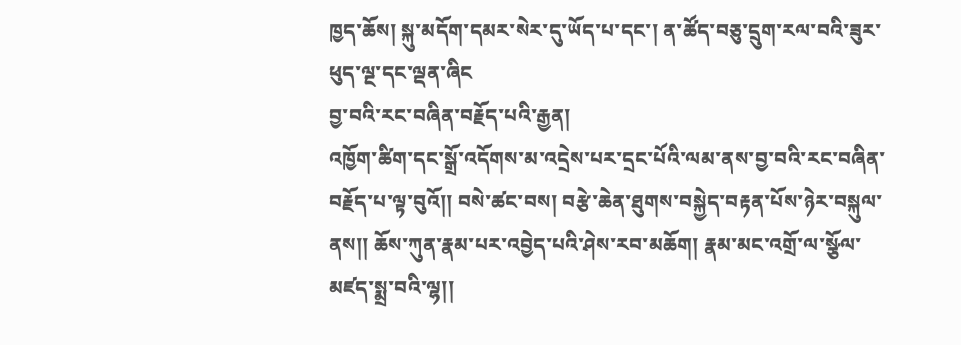ཁྱད་ཆོས། སྐུ་མདོག་དམར་སེར་དུ་ཡོད་པ་དང་། ན་ཚོད་བཅུ་དྲུག་རལ་བའི་ཟུར་ཕུད་ལྔ་དང་ལྡན་ཞིང
བྱ་བའི་རང་བཞིན་བརྗོད་པའི་རྒྱན།
འཁྱོག་ཚིག་དང་སྒྲོ་འདོགས་མ་འདྲེས་པར་དྲང་པོའི་ལམ་ནས་བྱ་བའི་རང་བཞིན་བརྗོད་པ་ལྟ་བུའོ།། བསེ་ཚང་བས། བརྩེ་ཆེན་ཐུགས་བསྐྱེད་བརྟན་པོས་ཉེར་བསྐུལ་ནས།། ཆོས་ཀུན་རྣམ་པར་འབྱེད་པའི་ཤེས་རབ་མཆོག། རྣམ་མང་འགྲོ་ལ་སྩོལ་མཛད་སྨྲ་བའི་ལྷ།།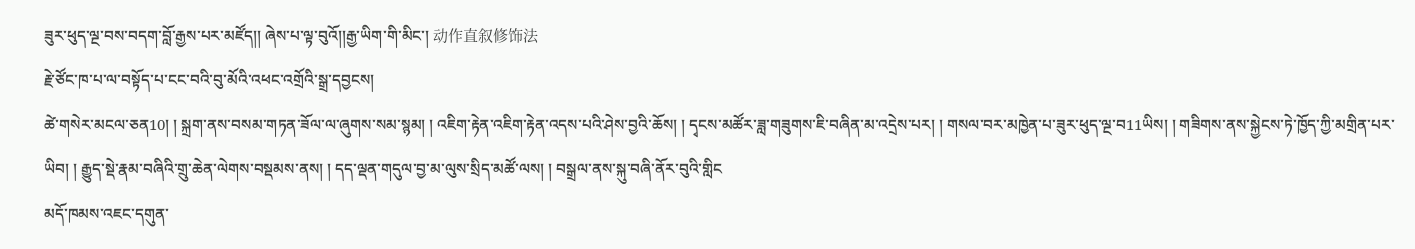ཟུར་ཕུད་ལྔ་བས་བདག་བློ་རྒྱས་པར་མཛོད།། ཞེས་པ་ལྟ་བུའོ།།རྒྱ་ཡིག་གི་མིང་། 动作直叙修饰法
རྗེ་ཙོང་ཁ་པ་ལ་བསྟོད་པ་ངང་བའི་བུ་མོའི་འཕང་འགྲོའི་སྒྲ་དབྱངས།
ཚེ་གསེར་མངལ་ཅན10། ། སྐྲག་ནས་བསམ་གཏན་ཟོལ་ལ་ཞུགས་སམ་སྙམ། ། འཇིག་རྟེན་འཇིག་རྟེན་འདས་པའི་ཤེས་བྱའི་ཆོས། ། དྭངས་མཚོར་ཟླ་གཟུགས་ཇི་བཞིན་མ་འདྲེས་པར། ། གསལ་བར་མཁྱེན་པ་ཟུར་ཕུད་ལྔ་བ11ཡིས། ། གཟིགས་ནས་སྐྱེངས་ཏེ་ཁྱོད་ཀྱི་མགྲིན་པར་ཡིབ། ། རྒྱུད་སྡེ་རྣམ་བཞིའི་གྲུ་ཆེན་ལེགས་བསྡམས་ནས། ། དད་ལྡན་གདུལ་བྱ་མ་ལུས་སྲིད་མཚོ་ལས། ། བསྒྲལ་ནས་སྐུ་བཞི་ནོར་བུའི་གླིང
མདོ་ཁམས་འཇང་དགུན་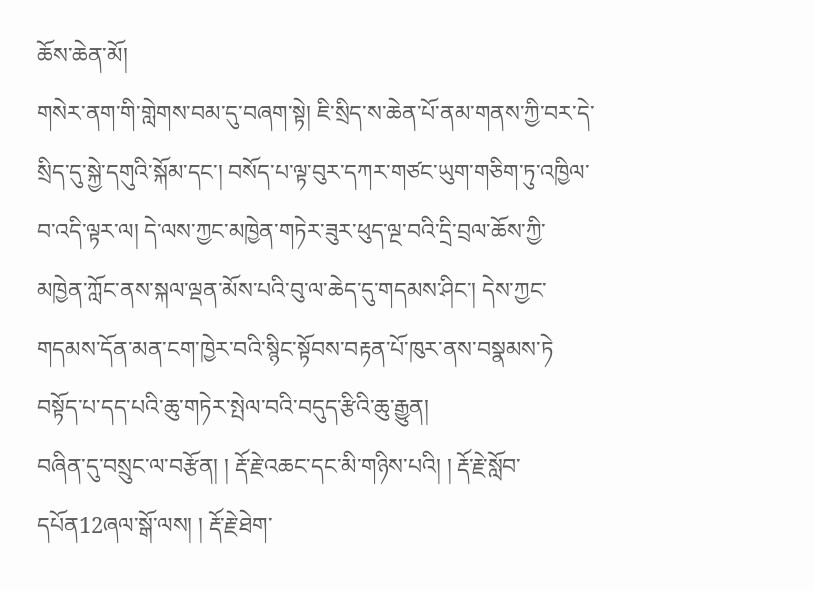ཆོས་ཆེན་མོ།
གསེར་ནག་གི་གླེགས་བམ་དུ་བཞག་སྟེ། ཇི་སྲིད་ས་ཆེན་པོ་ནམ་གནས་ཀྱི་བར་དེ་སྲིད་དུ་སྐྱེ་དགུའི་སྐོམ་དང་། བསོད་པ་ལྟ་བུར་དཀར་གཙང་ཡུག་གཅིག་ཏུ་འཁྱིལ་བ་འདི་ལྟར་ལ། དེ་ལས་ཀྱང་མཁྱེན་གཏེར་ཟུར་ཕུད་ལྔ་བའི་དྲི་བྲལ་ཆོས་ཀྱི་མཁྱེན་ཀློང་ནས་སྐལ་ལྡན་མོས་པའི་བུ་ལ་ཆེད་དུ་གདམས་ཤིང་། དེས་ཀྱང་གདམས་དོན་མན་ངག་ཁྱེར་བའི་སྙིང་སྟོབས་བརྟན་པོ་ཁུར་ནས་བསྣམས་ཏེ
བསྟོད་པ་དད་པའི་ཆུ་གཏེར་སྤེལ་བའི་བདུད་རྩིའི་ཆུ་རྒྱུན།
བཞིན་དུ་བསྲུང་ལ་བརྩོན། ། རྡོ་རྗེ་འཆང་དང་མི་གཉིས་པའི། ། རྡོ་རྗེ་སློབ་དཔོན12ཞལ་སྒོ་ལས། ། རྡོ་རྗེ་ཐེག་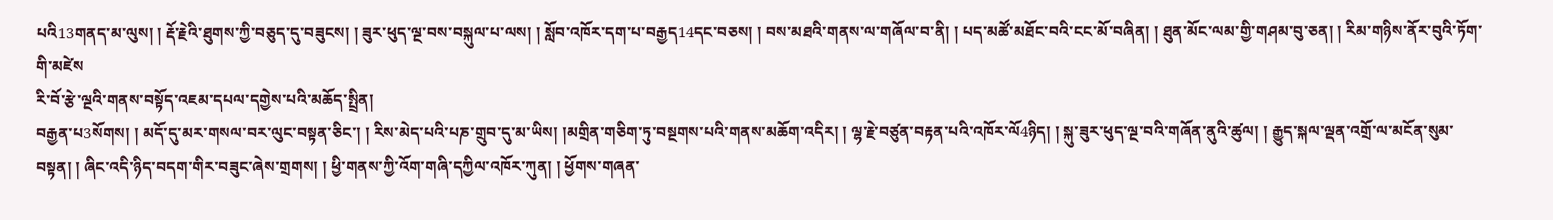པའི13གནད་མ་ལུས། ། རྡོ་རྗེའི་ཐུགས་ཀྱི་བཅུད་དུ་བཟུངས། ། ཟུར་ཕུད་ལྔ་བས་བསྐུལ་པ་ལས། ། སློབ་འཁོར་དག་པ་བརྒྱད14དང་བཅས། ། བས་མཐའི་གནས་ལ་གཞོལ་བ་ནི། ། པད་མཚོ་མཐོང་བའི་ངང་མོ་བཞིན། ། ཐུན་མོང་ལམ་གྱི་གཤམ་བུ་ཅན། ། རིམ་གཉིས་ནོར་བུའི་ཏོག་གི་མཛེས
རི་བོ་རྩེ་ལྔའི་གནས་བསྟོད་འཇམ་དཔལ་དགྱེས་པའི་མཆོད་སྤྲིན།
བརྒྱན་པ3སོགས། ། མདོ་དུ་མར་གསལ་བར་ལུང་བསྟན་ཅིང་། ། རིས་མེད་པའི་པཎ་གྲུབ་དུ་མ་ཡིས། །མགྲིན་གཅིག་ཏུ་བསྔགས་པའི་གནས་མཆོག་འདིར། ། ལྷ་རྗེ་བཙུན་བརྟན་པའི་འཁོར་ལོ4ཉིད། ། སྐུ་ཟུར་ཕུད་ལྔ་བའི་གཞོན་ནུའི་ཚུལ། ། རྒྱུད་སྐལ་ལྡན་འགྲོ་ལ་མངོན་སུམ་བསྟན། ། ཞིང་འདི་ཉིད་བདག་གིར་བཟུང་ཞེས་གྲགས། ། ཕྱི་གནས་ཀྱི་འོག་གཞི་དཀྱིལ་འཁོར་ཀུན། ། ཕྱོགས་གཞན་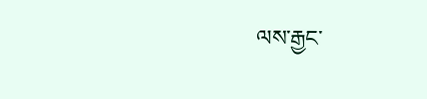ལས་རྒྱང་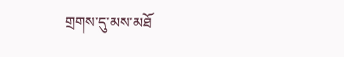གྲགས་དུ་མས་མཐོ